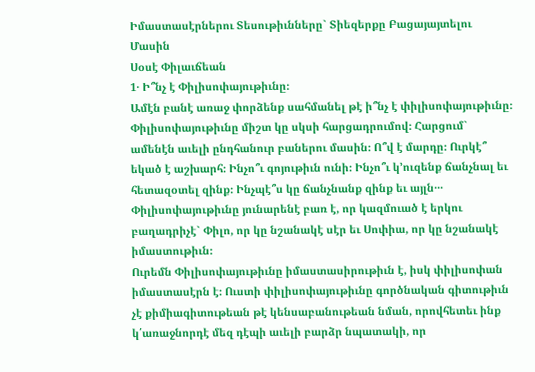Իմաստասէրներու Տեսութիւնները` Տիեզերքը Բացայայտելու Մասին
Սօսէ Փիլաւճեան
1․ Ի՞նչ է Փիլիսոփայութիւնը։
Ամէն բանէ առաջ փորձենք սահմանել թէ ի՞նչ է փիլիսոփայութիւնը։ Փիլիսոփայութիւնը միշտ կը սկսի հարցադրումով։ Հարցում` ամենէն աւելի ընդհանուր բաներու մասին։ Ո՞վ է մարդը։ Ուրկէ՞ եկած է աշխարհ։ Ինչո՞ւ գոյութիւն ունի։ Ինչո՞ւ կ’ուզենք ճանչնալ եւ հետազօտել զինք։ Ինչպէ՞ս կը ճանչնանք զինք եւ այլն․․․
Փիլիսոփայութիւնը յունարենէ բառ է, որ կազմուած է երկու բաղադրիչէ` Փիլո, որ կը նշանակէ սէր եւ Սոփիա, որ կը նշանակէ իմաստութիւն։
Ուրեմն Փիլիսոփայութիւնը իմաստասիրութիւն է, իսկ փիլիսոփան իմաստասէրն է։ Ուստի փիլիսոփայութիւնը գործնական գիտութիւն չէ քիմիագիտութեան թէ կենսաբանութեան նման, որովհետեւ ինք կ՛առաջնորդէ մեզ դէպի աւելի բարձր նպատակի, որ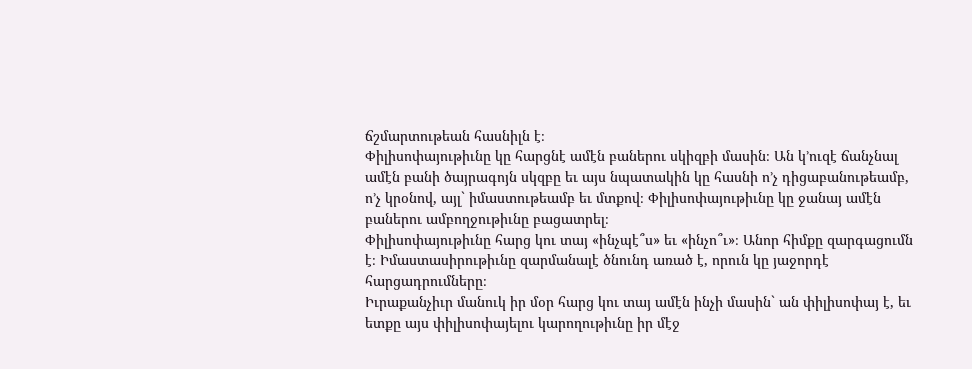ճշմարտութեան հասնիլն է։
Փիլիսոփայութիւնը կը հարցնէ ամէն բաներու սկիզբի մասին։ Ան կ’ուզէ ճանչնալ ամէն բանի ծայրագոյն սկզբը եւ այս նպատակին կը հասնի ո’չ դիցաբանութեամբ, ո’չ կրօնով, այլ` իմաստութեամբ եւ մտքով։ Փիլիսոփայութիւնը կը ջանայ ամէն բաներու ամբողջութիւնը բացատրել։
Փիլիսոփայութիւնը հարց կու տայ «ինչպէ՞ս» եւ «ինչո՞ւ»։ Անոր հիմքը զարգացումն է։ Իմաստասիրութիւնը զարմանալէ ծնունդ առած է, որուն կը յաջորդէ հարցադրումները։
Իւրաքանչիւր մանուկ իր մօր հարց կու տայ ամէն ինչի մասին` ան փիլիսոփայ է, եւ ետքը այս փիլիսոփայելու կարողութիւնը իր մէջ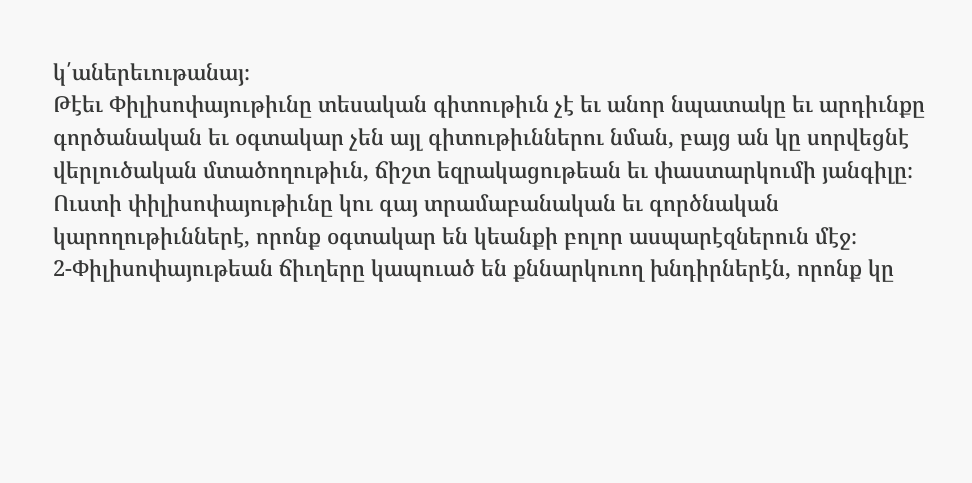կ՛աներեւութանայ։
Թէեւ Փիլիսոփայութիւնը տեսական գիտութիւն չէ եւ անոր նպատակը եւ արդիւնքը գործանական եւ օգտակար չեն այլ գիտութիւններու նման, բայց ան կը սորվեցնէ վերլուծական մտածողութիւն, ճիշտ եզրակացութեան եւ փաստարկումի յանգիլը։
Ուստի փիլիսոփայութիւնը կու գայ տրամաբանական եւ գործնական կարողութիւններէ, որոնք օգտակար են կեանքի բոլոր ասպարէզներուն մէջ։
2-Փիլիսոփայութեան ճիւղերը կապուած են քննարկուող խնդիրներէն, որոնք կը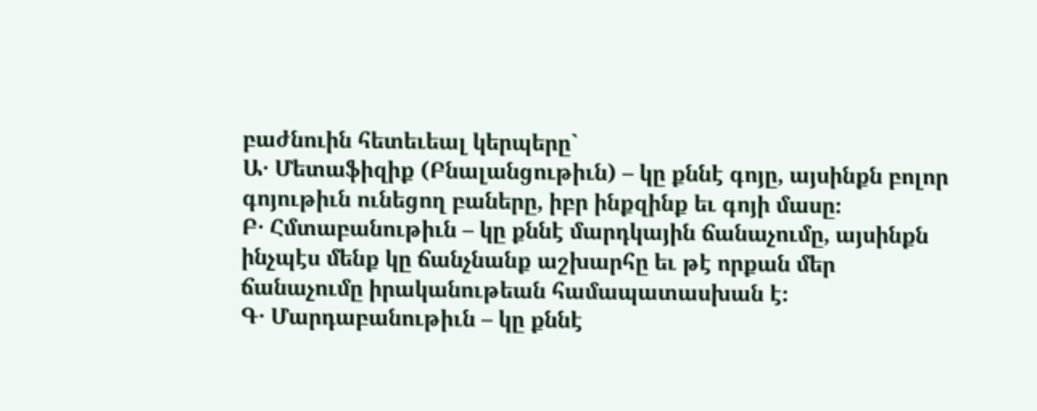բաժնուին հետեւեալ կերպերը`
Ա․ Մետաֆիզիք (Բնալանցութիւն) – կը քննէ գոյը, այսինքն բոլոր գոյութիւն ունեցող բաները, իբր ինքզինք եւ գոյի մասը։
Բ․ Հմտաբանութիւն – կը քննէ մարդկային ճանաչումը, այսինքն ինչպէս մենք կը ճանչնանք աշխարհը եւ թէ որքան մեր ճանաչումը իրականութեան համապատասխան է։
Գ․ Մարդաբանութիւն – կը քննէ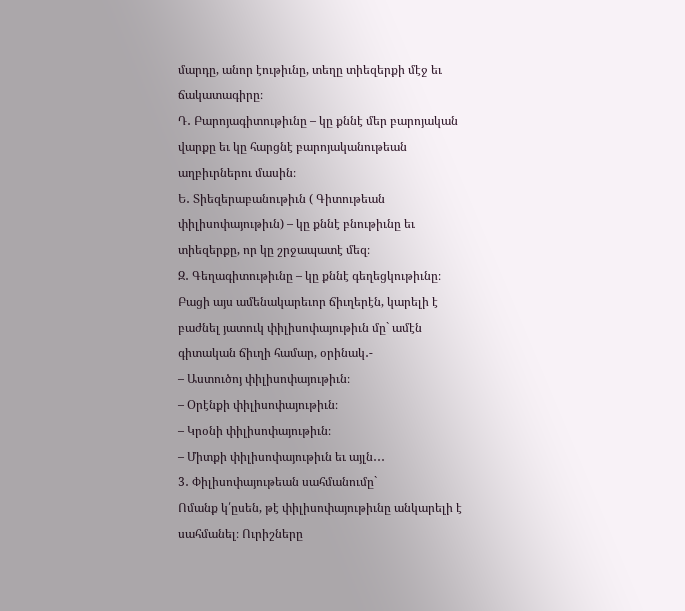մարդը, անոր էութիւնը, տեղը տիեզերքի մէջ եւ ճակատագիրը։
Դ․ Բարոյագիտութիւնը – կը քննէ մեր բարոյական վարքը եւ կը հարցնէ բարոյականութեան աղբիւրներու մասին։
Ե․ Տիեզերաբանութիւն ( Գիտութեան փիլիսոփայութիւն) – կը քննէ բնութիւնը եւ տիեզերքը, որ կը շրջապատէ մեզ։
Զ․ Գեղագիտութիւնը – կը քննէ գեղեցկութիւնը։
Բացի այս ամենակարեւոր ճիւղերէն, կարելի է բաժնել յատուկ փիլիսոփայութիւն մը` ամէն գիտական ճիւղի համար, օրինակ․-
– Աստուծոյ փիլիսոփայութիւն։
– Օրէնքի փիլիսոփայութիւն։
– Կրօնի փիլիսոփայութիւն։
– Միտքի փիլիսոփայութիւն եւ այլն․․․
3․ Փիլիսոփայութեան սահմանումը`
Ոմանք կ՛ըսեն, թէ փիլիսոփայութիւնը անկարելի է սահմանել։ Ուրիշները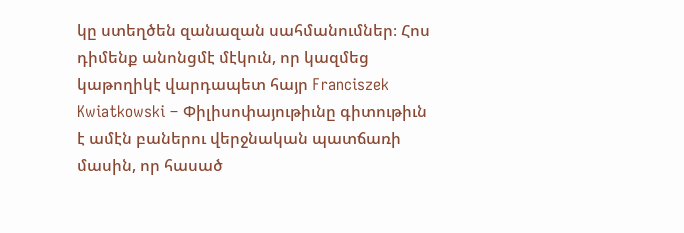կը ստեղծեն զանազան սահմանումներ։ Հոս դիմենք անոնցմէ մէկուն, որ կազմեց կաթողիկէ վարդապետ հայր Franciszek Kwiatkowski – Փիլիսոփայութիւնը գիտութիւն է ամէն բաներու վերջնական պատճառի մասին, որ հասած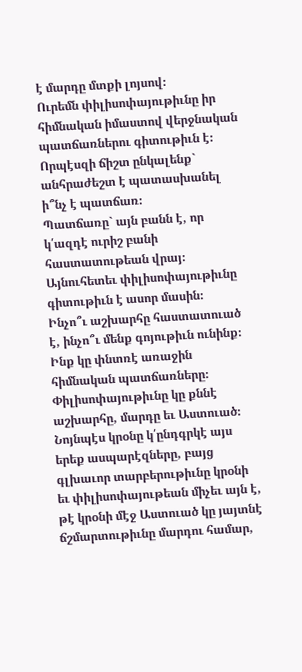է մարդը մտքի լոյսով։
Ուրեմն փիլիսոփայութիւնը իր հիմնական իմաստով վերջնական պատճառներու գիտութիւն է։
Որպէսզի ճիշտ ընկալենք` անհրաժեշտ է պատասխանել ի՞նչ է պատճառ։
Պատճառը` այն բանն է, որ կ՛ազդէ ուրիշ բանի հաստատութեան վրայ։ Այնուհետեւ փիլիսոփայութիւնը գիտութիւն է ասոր մասին։
Ինչո՞ւ աշխարհը հաստատուած է, ինչո՞ւ մենք գոյութիւն ունինք։
Ինք կը փնտռէ առաջին հիմնական պատճառները։ Փիլիսոփայութիւնը կը քննէ աշխարհը, մարդը եւ Աստուած։
Նոյնպէս կրօնը կ՛ընդգրկէ այս երեք ասպարէզները, բայց գլխաւոր տարբերութիւնը կրօնի եւ փիլիսոփայութեան միչեւ այն է, թէ կրօնի մէջ Աստուած կը յայտնէ ճշմարտութիւնը մարդու համար,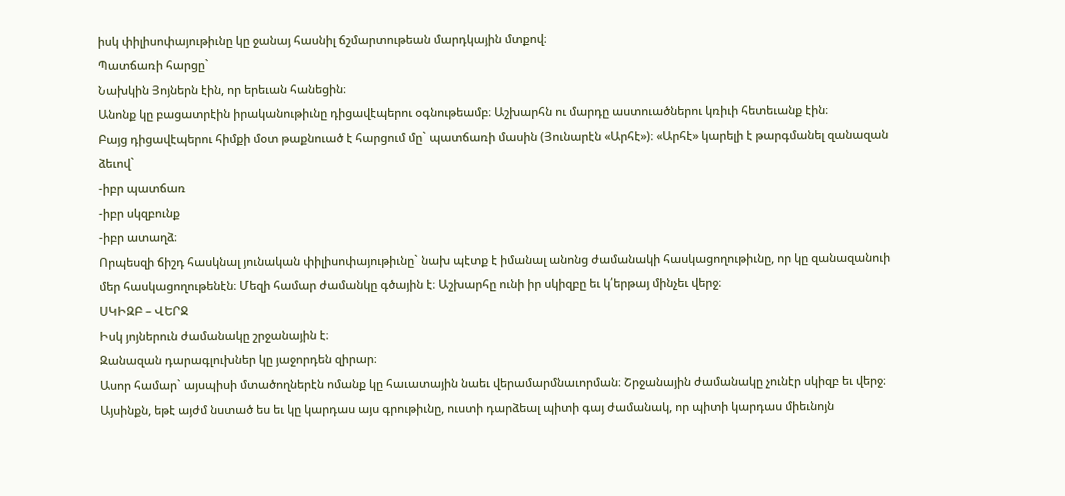իսկ փիլիսոփայութիւնը կը ջանայ հասնիլ ճշմարտութեան մարդկային մտքով։
Պատճառի հարցը`
Նախկին Յոյներն էին, որ երեւան հանեցին։
Անոնք կը բացատրէին իրականութիւնը դիցավէպերու օգնութեամբ։ Աշխարհն ու մարդը աստուածներու կռիւի հետեւանք էին։
Բայց դիցավէպերու հիմքի մօտ թաքնուած է հարցում մը` պատճառի մասին (Յունարէն «Արհէ»)։ «Արհէ» կարելի է թարգմանել զանազան ձեւով`
-իբր պատճառ
-իբր սկզբունք
-իբր ատաղձ։
Որպեսզի ճիշդ հասկնալ յունական փիլիսոփայութիւնը` նախ պէտք է իմանալ անոնց ժամանակի հասկացողութիւնը, որ կը զանազանուի մեր հասկացողութենէն։ Մեզի համար ժամանկը գծային է։ Աշխարհը ունի իր սկիզբը եւ կ՛երթայ մինչեւ վերջ։
ՍԿԻԶԲ – ՎԵՐՋ
Իսկ յոյներուն ժամանակը շրջանային է։
Զանազան դարագլուխներ կը յաջորդեն զիրար։
Ասոր համար` այսպիսի մտածողներէն ոմանք կը հաւատային նաեւ վերամարմնաւորման։ Շրջանային ժամանակը չունէր սկիզբ եւ վերջ։
Այսինքն, եթէ այժմ նստած ես եւ կը կարդաս այս գրութիւնը, ուստի դարձեալ պիտի գայ ժամանակ, որ պիտի կարդաս միեւնոյն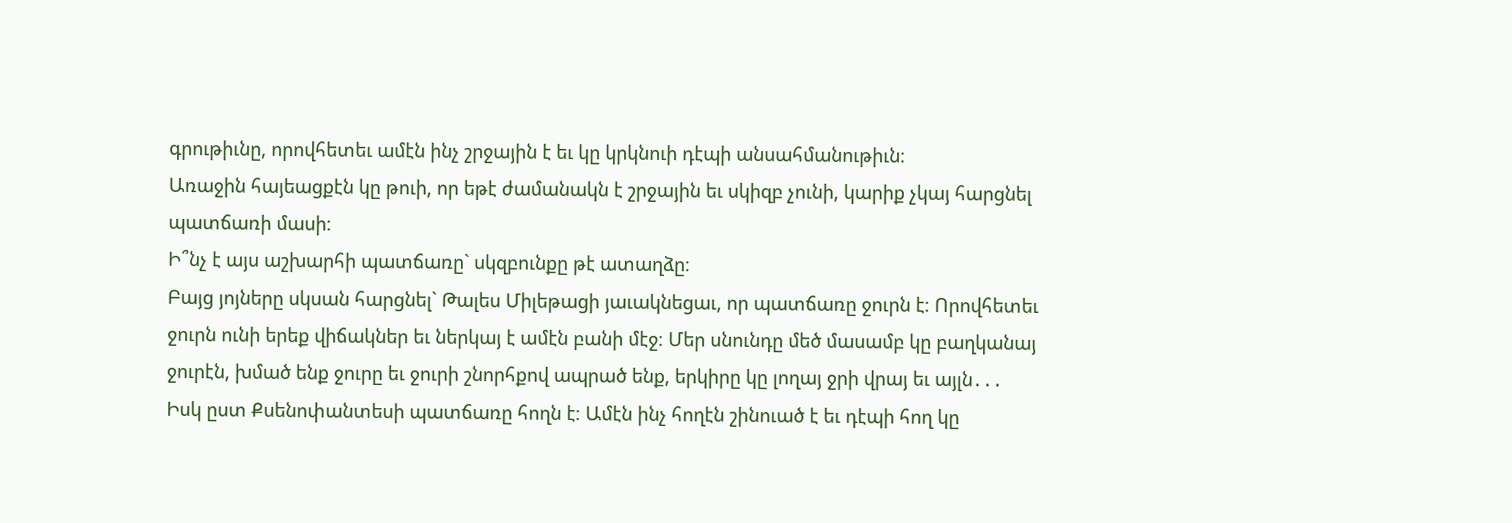գրութիւնը, որովհետեւ ամէն ինչ շրջային է եւ կը կրկնուի դէպի անսահմանութիւն։
Առաջին հայեացքէն կը թուի, որ եթէ ժամանակն է շրջային եւ սկիզբ չունի, կարիք չկայ հարցնել պատճառի մասի։
Ի՞նչ է այս աշխարհի պատճառը` սկզբունքը թէ ատաղձը։
Բայց յոյները սկսան հարցնել` Թալես Միլեթացի յաւակնեցաւ, որ պատճառը ջուրն է։ Որովհետեւ ջուրն ունի երեք վիճակներ եւ ներկայ է ամէն բանի մէջ։ Մեր սնունդը մեծ մասամբ կը բաղկանայ ջուրէն, խմած ենք ջուրը եւ ջուրի շնորհքով ապրած ենք, երկիրը կը լողայ ջրի վրայ եւ այլն․․․
Իսկ ըստ Քսենոփանտեսի պատճառը հողն է։ Ամէն ինչ հողէն շինուած է եւ դէպի հող կը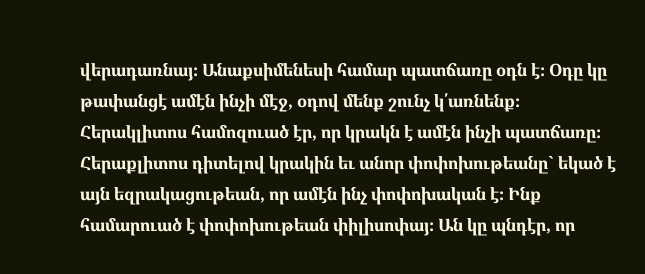վերադառնայ։ Անաքսիմենեսի համար պատճառը օդն է։ Օդը կը թափանցէ ամէն ինչի մէջ, օդով մենք շունչ կ՛առնենք։
Հերակլիտոս համոզուած էր, որ կրակն է ամէն ինչի պատճառը։ Հերաքլիտոս դիտելով կրակին եւ անոր փոփոխութեանը` եկած է այն եզրակացութեան, որ ամէն ինչ փոփոխական է։ Ինք համարուած է փոփոխութեան փիլիսոփայ։ Ան կը պնդէր, որ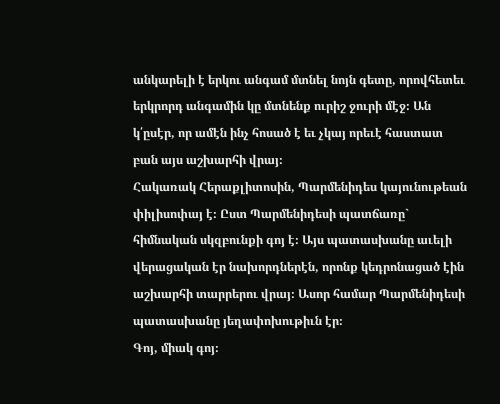անկարելի է երկու անգամ մտնել նոյն գետը, որովհետեւ երկրորդ անգամին կը մտնենք ուրիշ ջուրի մէջ։ Ան կ՛ըսէր, որ ամէն ինչ հոսած է եւ չկայ որեւէ հաստատ բան այս աշխարհի վրայ։
Հակառակ Հերաքլիտոսին, Պարմենիդես կայունութեան փիլիսոփայ է։ Ըստ Պարմենիդեսի պատճառը` հիմնական սկզբունքի գոյ է։ Այս պատասխանը աւելի վերացական էր նախորդներէն, որոնք կեդրոնացած էին աշխարհի տարրերու վրայ։ Ասոր համար Պարմենիդեսի պատասխանը յեղափոխութիւն էր։
Գոյ, միակ գոյ։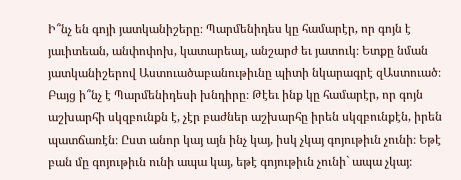Ի՞նչ են գոյի յատկանիշերը։ Պարմենիդես կը համարէր, որ գոյն է յաւիտեան, անփոփոխ, կատարեալ, անշարժ եւ յատուկ։ Ետքը նման յատկանիշերով Աստուածաբանութիւնը պիտի նկարագրէ զԱստուած։
Բայց ի՞նչ է Պարմենիդեսի խնդիրը։ Թէեւ ինք կը համարէր, որ գոյն աշխարհի սկզբունքն է, չէր բաժներ աշխարհը իրեն սկզբունքէն, իրեն պատճառէն։ Ըստ անոր կայ այն ինչ կայ, իսկ չկայ գոյութիւն չունի։ Եթէ բան մը գոյութիւն ունի ապա կայ, եթէ գոյութիւն չունի` ապա չկայ։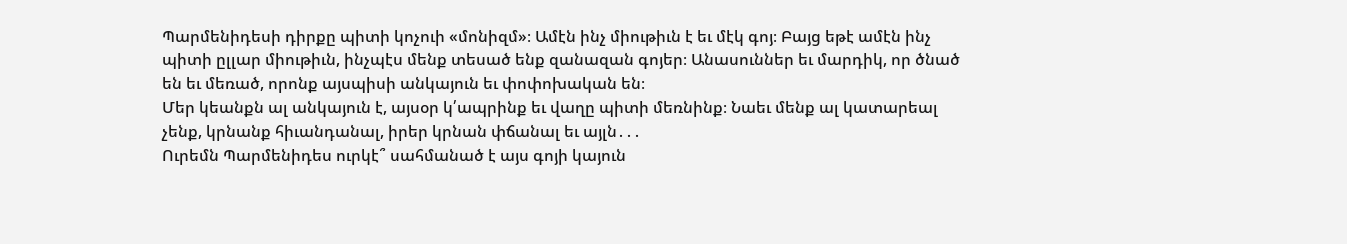Պարմենիդեսի դիրքը պիտի կոչուի «մոնիզմ»։ Ամէն ինչ միութիւն է եւ մէկ գոյ։ Բայց եթէ ամէն ինչ պիտի ըլլար միութիւն, ինչպէս մենք տեսած ենք զանազան գոյեր։ Անասուններ եւ մարդիկ, որ ծնած են եւ մեռած, որոնք այսպիսի անկայուն եւ փոփոխական են։
Մեր կեանքն ալ անկայուն է, այսօր կ՛ապրինք եւ վաղը պիտի մեռնինք։ Նաեւ մենք ալ կատարեալ չենք, կրնանք հիւանդանալ, իրեր կրնան փճանալ եւ այլն․․․
Ուրեմն Պարմենիդես ուրկէ՞ սահմանած է այս գոյի կայուն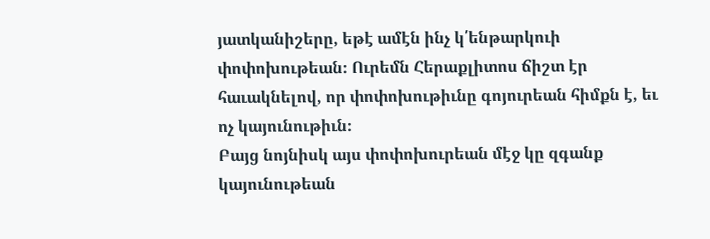յատկանիշերը, եթէ ամէն ինչ կ՛ենթարկուի փոփոխութեան։ Ուրեմն Հերաքլիտոս ճիշտ էր հաւակնելով, որ փոփոխութիւնը գոյուրեան հիմքն է, եւ ոչ կայունութիւն։
Բայց նոյնիսկ այս փոփոխուրեան մէջ կը զգանք կայունութեան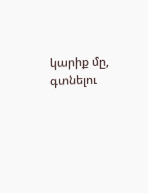կարիք մը, գտնելու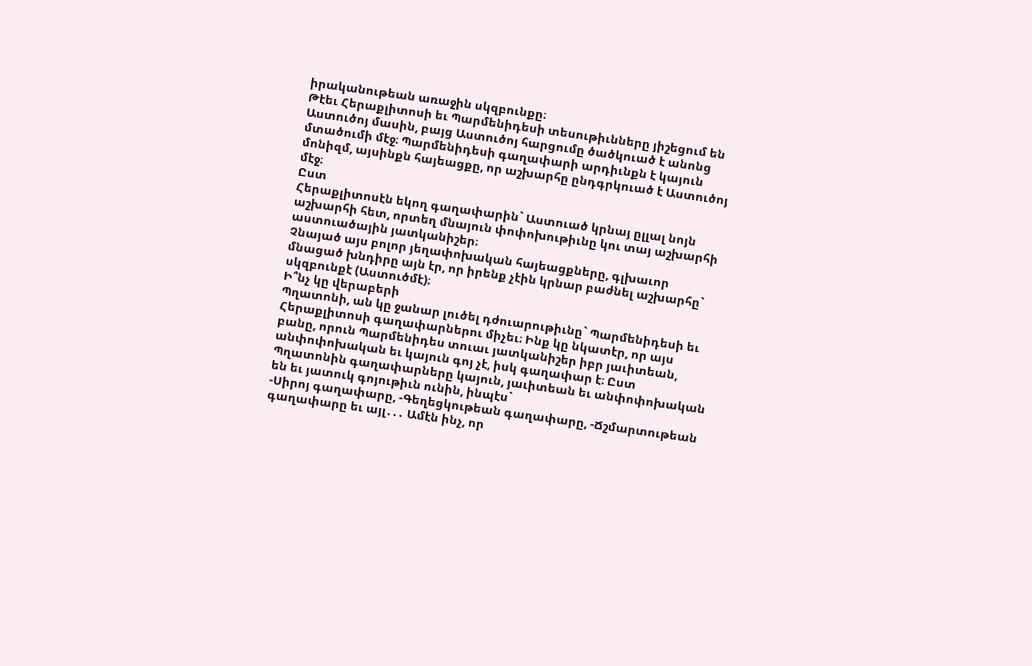իրականութեան առաջին սկզբունքը։
Թէեւ Հերաքլիտոսի եւ Պարմենիդեսի տեսութիւնները յիշեցում են Աստուծոյ մասին, բայց Աստուծոյ հարցումը ծածկուած է անոնց մտածումի մէջ։ Պարմենիդեսի գաղափարի արդիւնքն է կայուն մոնիզմ, այսինքն հայեացքը, որ աշխարհը ընդգրկուած է Աստուծոյ մէջ։
Ըստ
Հերաքլիտոսէն եկող գաղափարին` Աստուած կրնայ ըլլալ նոյն աշխարհի հետ, որտեղ մնայուն փոփոխութիւնը կու տայ աշխարհի աստուածային յատկանիշեր։
Չնայած այս բոլոր յեղափոխական հայեացքները, գլխաւոր մնացած խնդիրը այն էր, որ իրենք չէին կրնար բաժնել աշխարհը` սկզբունքէ (Աստուծմէ)։
Ի՞նչ կը վերաբերի
Պղատոնի, ան կը ջանար լուծել դժուարութիւնը` Պարմենիդեսի եւ Հերաքլիտոսի գաղափարներու միչեւ։ Ինք կը նկատէր, որ այս բանը, որուն Պարմենիդես տուաւ յատկանիշեր իբր յաւիտեան, անփոփոխական եւ կայուն գոյ չէ, իսկ գաղափար է։ Ըստ Պղատոնին գաղափարները կայուն, յաւիտեան եւ անփոփոխական են եւ յատուկ գոյութիւն ունին, ինպէս`
-Սիրոյ գաղափարը, -Գեղեցկութեան գաղափարը, -Ճշմարտութեան գաղափարը եւ այլ․․․ Ամէն ինչ, որ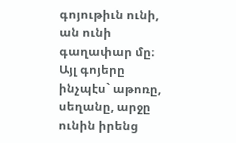գոյութիւն ունի, ան ունի գաղափար մը։
Այլ գոյերը ինչպէս` աթոռը, սեղանը, արջը ունին իրենց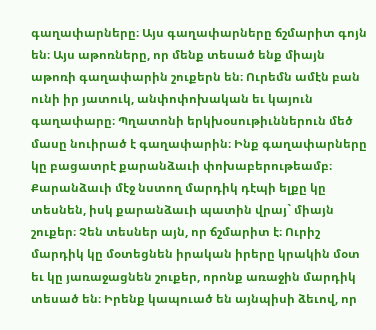գաղափարները։ Այս գաղափարները ճշմարիտ գոյն են։ Այս աթոռները, որ մենք տեսած ենք միայն աթոռի գաղափարին շուքերն են։ Ուրեմն ամէն բան ունի իր յատուկ, անփոփոխական եւ կայուն գաղափարը։ Պղատոնի երկխօսութիւններուն մեծ մասը նուիրած է գաղափարին։ Ինք գաղափարները կը բացատրէ քարանձաւի փոխաբերութեամբ։
Քարանձաւի մէջ նստող մարդիկ դէպի ելքը կը տեսնեն, իսկ քարանձաւի պատին վրայ` միայն շուքեր։ Չեն տեսներ այն, որ ճշմարիտ է։ Ուրիշ մարդիկ կը մօտեցնեն իրական իրերը կրակին մօտ եւ կը յառաջացնեն շուքեր, որոնք առաջին մարդիկ տեսած են։ Իրենք կապուած են այնպիսի ձեւով, որ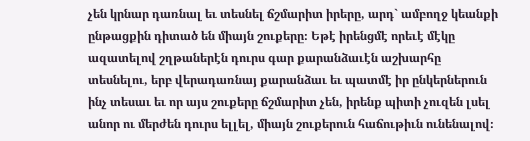չեն կրնար դառնալ եւ տեսնել ճշմարիտ իրերը, արդ` ամբողջ կեանքի ընթացքին դիտած են միայն շուքերը։ Եթէ իրենցմէ որեւէ մէկը ազատելով շղթաներէն դուրս գար քարանձաւէն աշխարհը տեսնելու, երբ վերադառնայ քարանձաւ եւ պատմէ իր ընկերներուն ինչ տեսաւ եւ որ այս շուքերը ճշմարիտ չեն, իրենք պիտի չուզեն լսել անոր ու մերժեն դուրս ելլել, միայն շուքերուն հաճութիւն ունենալով։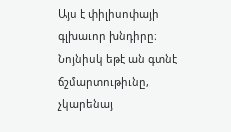Այս է փիլիսոփայի գլխաւոր խնդիրը։ Նոյնիսկ եթէ ան գտնէ ճշմարտութիւնը, չկարենայ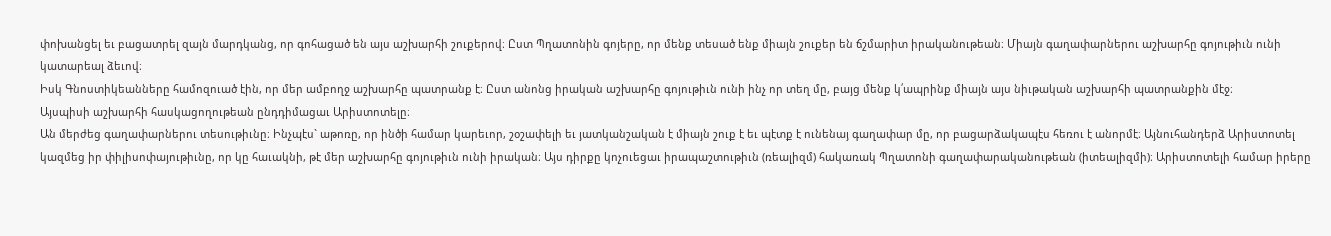փոխանցել եւ բացատրել զայն մարդկանց, որ գոհացած են այս աշխարհի շուքերով։ Ըստ Պղատոնին գոյերը, որ մենք տեսած ենք միայն շուքեր են ճշմարիտ իրականութեան։ Միայն գաղափարներու աշխարհը գոյութիւն ունի կատարեալ ձեւով։
Իսկ Գնոստիկեանները համոզուած էին, որ մեր ամբողջ աշխարհը պատրանք է։ Ըստ անոնց իրական աշխարհը գոյութիւն ունի ինչ որ տեղ մը, բայց մենք կ՛ապրինք միայն այս նիւթական աշխարհի պատրանքին մէջ։
Այսպիսի աշխարհի հասկացողութեան ընդդիմացաւ Արիստոտելը։
Ան մերժեց գաղափարներու տեսութիւնը։ Ինչպէս` աթոռը, որ ինծի համար կարեւոր, շօշափելի եւ յատկանշական է միայն շուք է եւ պէտք է ունենայ գաղափար մը, որ բացարձակապէս հեռու է անորմէ։ Այնուհանդերձ Արիստոտել կազմեց իր փիլիսոփայութիւնը, որ կը հաւակնի, թէ մեր աշխարհը գոյութիւն ունի իրական։ Այս դիրքը կոչուեցաւ իրապաշտութիւն (ռեալիզմ) հակառակ Պղատոնի գաղափարականութեան (իտեալիզմի)։ Արիստոտելի համար իրերը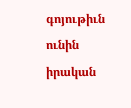գոյութիւն ունին իրական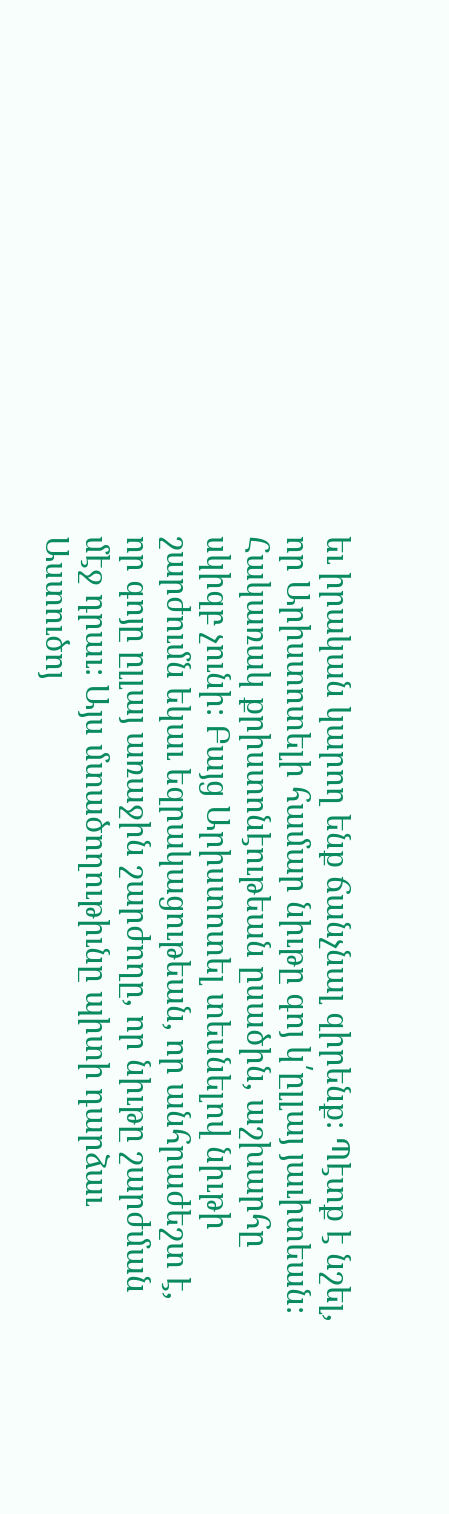եւ իրական կարող ենք ճանչնալ զիրենք։ Պէտք է նշել, որ Արիստոտելի համար նիւթը գոյ կ՛ըլլայ յաւիտեան։ Հակառակ քրիստոնէութեան ըսածին, աշխարհը սկիզբ չունի։ Բայց Արիստոտել տեսնելով նիւթի շարժումն եկաւ եզրակացութեան, որ անհրաժեշտ է, որ գոյը ըլլայ առաջին շարժողը, որ նիւթը շարժման մէջ դրաւ։ Այս մտածողութիւնը պիտի դարձաւ Աստուծոյ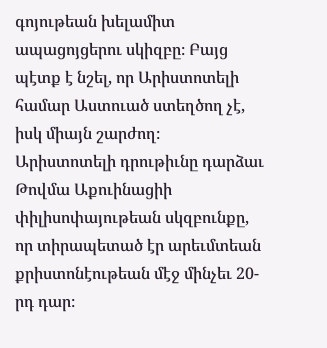գոյութեան խելամիտ ապացոյցերու սկիզբը։ Բայց պէտք է նշել, որ Արիստոտելի համար Աստուած ստեղծող չէ, իսկ միայն շարժող։ Արիստոտելի դրութիւնը դարձաւ Թովմա Աքուինացիի փիլիսոփայութեան սկզբունքը, որ տիրապետած էր արեւմտեան քրիստոնէութեան մէջ մինչեւ 20-րդ դար։